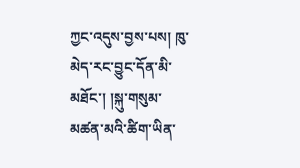ཀྱང་འདུས་བྱས་པས། ཁུ་མེད་རང་བྱུང་དོན་མི་མཐོང་། །སྐུ་གསུམ་མཚན་མའི་ཚིག་ཡིན་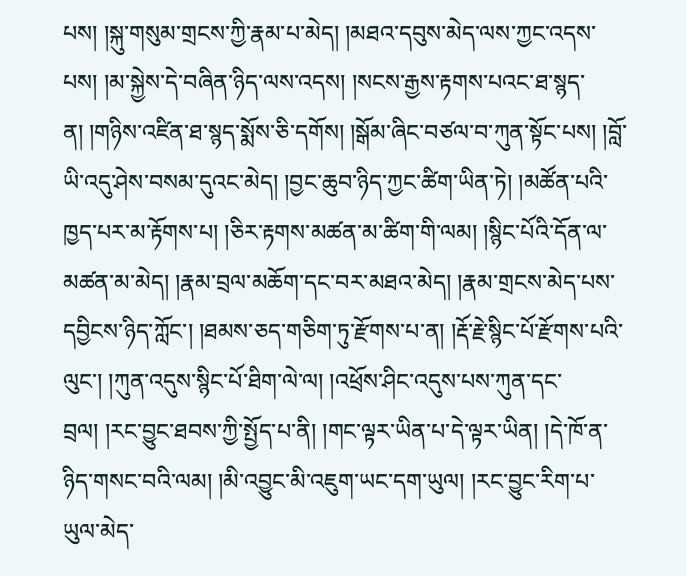པས། །སྐུ་གསུམ་གྲངས་ཀྱི་རྣམ་པ་མེད། །མཐའ་དབུས་མེད་ལས་ཀྱང་འདས་པས། །མ་སྐྱེས་དེ་བཞིན་ཉིད་ལས་འདས། །སངས་རྒྱས་རྟགས་པའང་ཐ་སྙད་ན། །གཉིས་འཛིན་ཐ་སྙད་སྨོས་ཅི་དགོས། །སྒོམ་ཞིང་བཙལ་བ་ཀུན་སྟོང་པས། །བློ་ཡི་འདུ་ཤེས་བསམ་དུའང་མེད། །བྱང་ཆུབ་ཉིད་ཀྱང་ཚིག་ཡིན་ཏེ། །མཚོན་པའི་ཁྱད་པར་མ་རྟོགས་པ། །ཅིར་རྟགས་མཚན་མ་ཚིག་གི་ལམ། །སྙིང་པོའི་དོན་ལ་མཚན་མ་མེད། །རྣམ་བྲལ་མཆོག་དང་བར་མཐའ་མེད། །རྣམ་གྲངས་མེད་པས་དབྱིངས་ཉིད་ཀློང་། །ཐམས་ཅད་གཅིག་ཏུ་རྫོགས་པ་ན། །རྡོ་རྗེ་སྙིང་པོ་རྫོགས་པའི་ལུང་། །ཀུན་འདུས་སྙིང་པོ་ཐིག་ལེ་ལ། །འཕྲོས་ཤིང་འདུས་པས་ཀུན་དང་བྲལ། །རང་བྱུང་ཐབས་ཀྱི་སྤྱོད་པ་ནི། །གང་ལྟར་ཡིན་པ་དེ་ལྟར་ཡིན། །དེ་ཁོ་ན་ཉིད་གསང་བའི་ལམ། །མི་འབྱུང་མི་འཇུག་ཡང་དག་ཡུལ། །རང་བྱུང་རིག་པ་ཡུལ་མེད་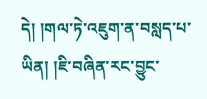དེ། །གལ་ཏེ་འཇུག་ན་བསླད་པ་ཡིན། །ཇི་བཞིན་རང་བྱུང་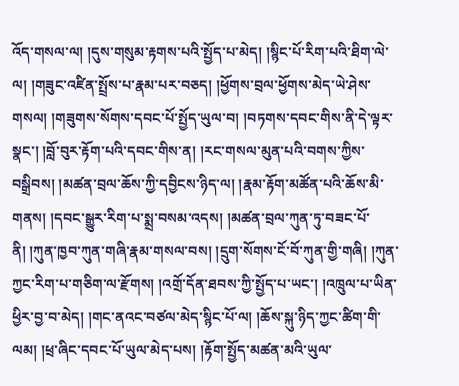འོད་གསལ་ལ། །དུས་གསུམ་རྟགས་པའི་སྤྱོད་པ་མེད། །སྙིང་པོ་རིག་པའི་ཐིག་ལེ་ལ། །གཟུང་འཛིན་སྤྲོས་པ་རྣམ་པར་བཅད། །ཕྱོགས་བྲལ་ཕྱོགས་མེད་ཡེ་ཤེས་གསལ། །གཟུགས་སོགས་དབང་པོ་སྤྱོད་ཡུལ་བ། །བཏགས་དབང་གིས་ནི་དེ་ལྟར་སྣང་། །བློ་བུར་རྟོག་པའི་དབང་གིས་ན། །རང་གསལ་མུན་པའི་བགས་ཀྱིས་བསྒྲིབས། །མཚན་བྲལ་ཆོས་ཀྱི་དབྱིངས་ཉིད་ལ། །རྣམ་རྟོག་མཚོན་པའི་ཆོས་མི་གནས། །དབང་སྒྱུར་རིག་པ་སྨྲ་བསམ་འདས། །མཚན་བྲལ་ཀུན་ཏུ་བཟང་པོ་ནི། །ཀུན་ཁྱབ་ཀུན་གཞི་རྣམ་གསལ་བས། །དྲུག་སོགས་ངོ་བོ་ཀུན་གྱི་གཞི། །ཀུན་ཀྱང་རིག་པ་གཅིག་ལ་རྫོགས། །འགྲོ་དོན་ཐབས་ཀྱི་སྤྱོད་པ་ཡང་། །འཁྲུལ་པ་ཡིན་ཕྱིར་བྱ་བ་མེད། །གང་ནའང་བཙལ་མེད་སྙིང་པོ་ལ། །ཆོས་སྐུ་ཉིད་ཀྱང་ཚིག་གི་ལམ། །ཕྲ་ཞིང་དབང་པོ་ཡུལ་མེད་པས། །རྟོག་སྤྱོད་མཚན་མའི་ཡུལ་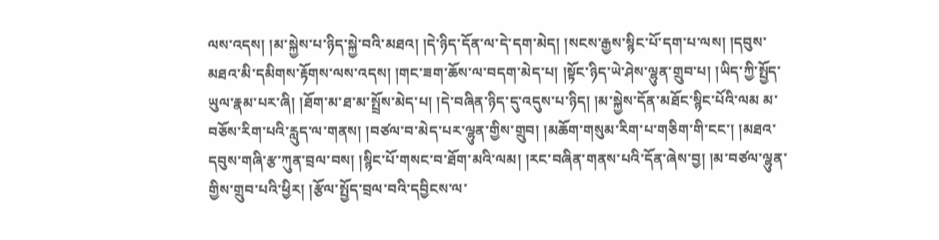ལས་འདས། །མ་སྐྱེས་པ་ཉིད་སྐྱེ་བའི་མཐའ། །དེ་ཉིད་དོན་ལ་དེ་དག་མེད། །སངས་རྒྱས་སྙིང་པོ་དག་པ་ལས། །དབུས་མཐའ་མི་དམིགས་རྟོགས་ལས་འདས། །གང་ཟག་ཆོས་ལ་བདག་མེད་པ། །སྟོང་ཉིད་ཡེ་ཤེས་ལྷུན་གྲུབ་པ། །ཡིད་ཀྱི་སྤྱོད་ཡུལ་རྣམ་པར་ཞི། །ཐོག་མ་ཐ་མ་སྤྲོས་མེད་པ། །དེ་བཞིན་ཉིད་དུ་འདུས་པ་ཉིད། །མ་སྐྱེས་དོན་མཐོང་སྙིང་པོའི་ལམ མ་བཅོས་རིག་པའི་རླུད་ལ་གནས། །བཙལ་བ་མེད་པར་ལྷུན་གྱིས་གྲུབ། །མཆོག་གསུམ་རིག་པ་གཅིག་གི་ངང་། །མཐའ་དབུས་གཞི་རྩ་ཀུན་བྲལ་བས། །སྙིང་པོ་གསང་བ་ཐོག་མའི་ལམ། །རང་བཞིན་གནས་པའི་དོན་ཞེས་བྱ། །མ་བཙལ་ལྷུན་གྱིས་གྲུབ་པའི་ཕྱིར། །རྩོལ་སྤྱོད་བྲལ་བའི་དབྱིངས་ལ་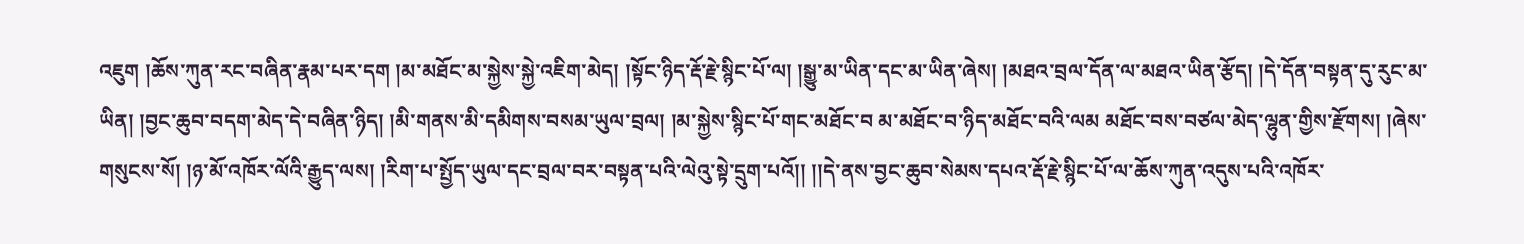འཇུག །ཆོས་ཀུན་རང་བཞིན་རྣམ་པར་དག །མ་མཐོང་མ་སྐྱེས་སྐྱེ་འཇིག་མེད། །སྟོང་ཉིད་རྡོ་རྗེ་སྙིང་པོ་ལ། །སྒྱུ་མ་ཡིན་དང་མ་ཡིན་ཞེས། །མཐའ་བྲལ་དོན་ལ་མཐའ་ཡིན་རྩོད། །དེ་དོན་བསྟན་དུ་རུང་མ་ཡིན། །བྱང་ཆུབ་བདག་མེད་དེ་བཞིན་ཉིད། །མི་གནས་མི་དམིགས་བསམ་ཡུལ་བྲལ། །མ་སྐྱེས་སྙིང་པོ་གང་མཐོང་བ མ་མཐོང་བ་ཉིད་མཐོང་བའི་ལམ མཐོང་བས་བཙལ་མེད་ལྷུན་གྱིས་རྫོགས། །ཞེས་གསུངས་སོ། །ཉ་མོ་འཁོར་ལོའི་རྒྱུད་ལས། །རིག་པ་སྤྱོད་ཡུལ་དང་བྲལ་བར་བསྟན་པའི་ལེའུ་སྟེ་དྲུག་པའོ།། །།དེ་ནས་བྱང་ཆུབ་སེམས་དཔའ་རྡོ་རྗེ་སྙིང་པོ་ལ་ཆོས་ཀུན་འདུས་པའི་འཁོར་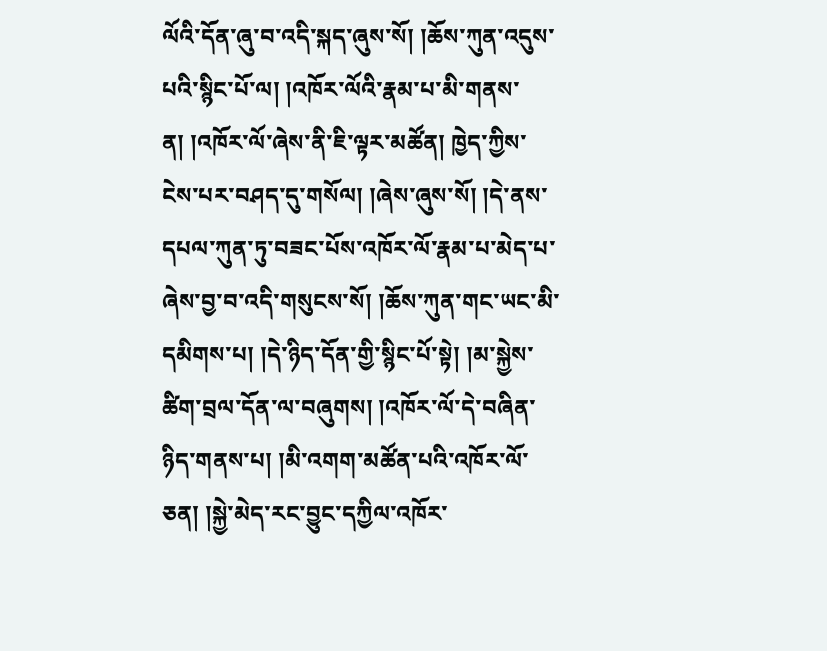ལོའི་དོན་ཞུ་བ་འདི་སྐད་ཞུས་སོ། །ཆོས་ཀུན་འདུས་པའི་སྙིང་པོ་ལ། །འཁོར་ལོའི་རྣམ་པ་མི་གནས་ན། །འཁོར་ལོ་ཞེས་ནི་ཇི་ལྟར་མཚོན། ཁྱེད་ཀྱིས་ངེས་པར་བཤད་དུ་གསོལ། །ཞེས་ཞུས་སོ། །དེ་ནས་དཔལ་ཀུན་ཏུ་བཟང་པོས་འཁོར་ལོ་རྣམ་པ་མེད་པ་ཞེས་བྱ་བ་འདི་གསུངས་སོ། །ཆོས་ཀུན་གང་ཡང་མི་དམིགས་པ། །དེ་ཉིད་དོན་གྱི་སྙིང་པོ་སྟེ། །མ་སྐྱེས་ཚིག་བྲལ་དོན་ལ་བཞུགས། །འཁོར་ལོ་དེ་བཞིན་ཉིད་གནས་པ། །མི་འགག་མཚོན་པའི་འཁོར་ལོ་ཅན། །སྐྱེ་མེད་རང་བྱུང་དཀྱིལ་འཁོར་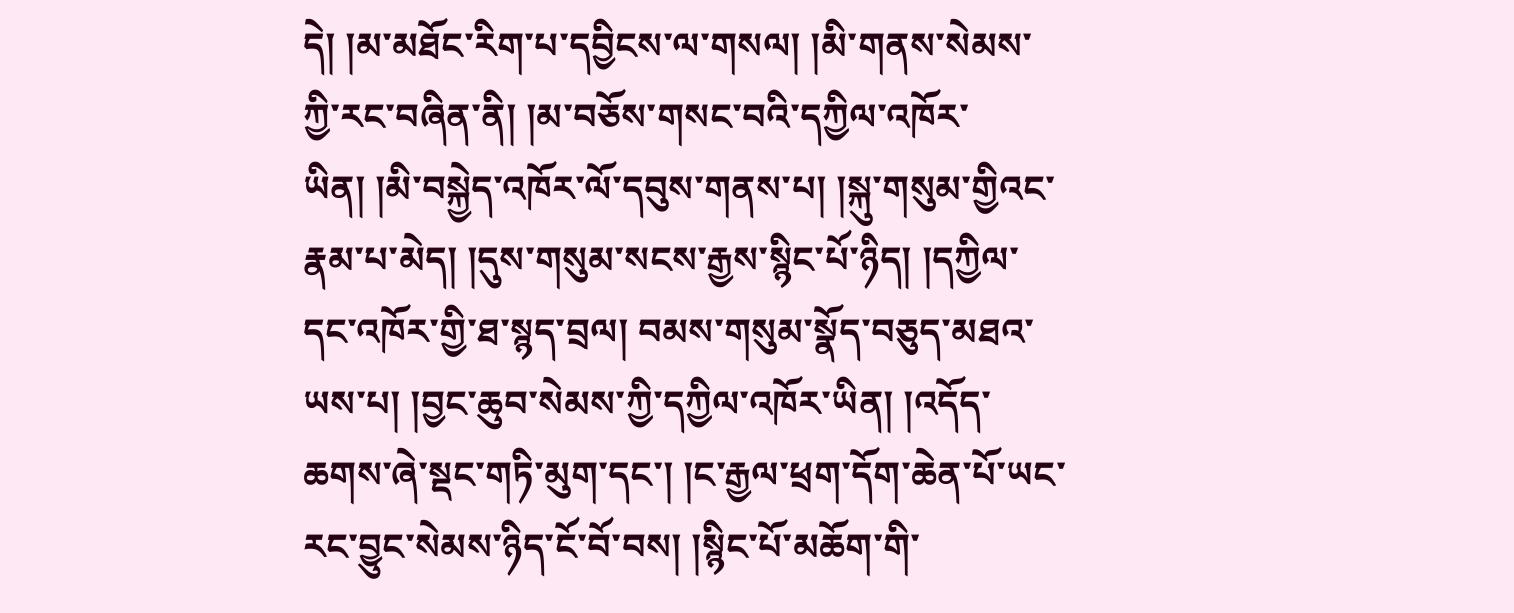དེ། །མ་མཐོང་རིག་པ་དབྱིངས་ལ་གསལ། །མི་གནས་སེམས་ཀྱི་རང་བཞིན་ནི། །མ་བཅོས་གསང་བའི་དཀྱིལ་འཁོར་ཡིན། །མི་བསྐྱེད་འཁོར་ལོ་དབུས་གནས་པ། །སྐུ་གསུམ་གྱིའང་རྣམ་པ་མེད། །དུས་གསུམ་སངས་རྒྱས་སྙིང་པོ་ཉིད། །དཀྱིལ་དང་འཁོར་གྱི་ཐ་སྙད་བྲལ། བམས་གསུམ་སྣོད་བཅུད་མཐའ་ཡས་པ། །བྱང་ཆུབ་སེམས་ཀྱི་དཀྱིལ་འཁོར་ཡིན། །འདོད་ཆགས་ཞེ་སྡང་གཏི་མུག་དང་། །ང་རྒྱལ་ཕྲག་དོག་ཆེན་པོ་ཡང་ རང་བྱུང་སེམས་ཉིད་ངོ་བོ་བས། །སྙིང་པོ་མཆོག་གི་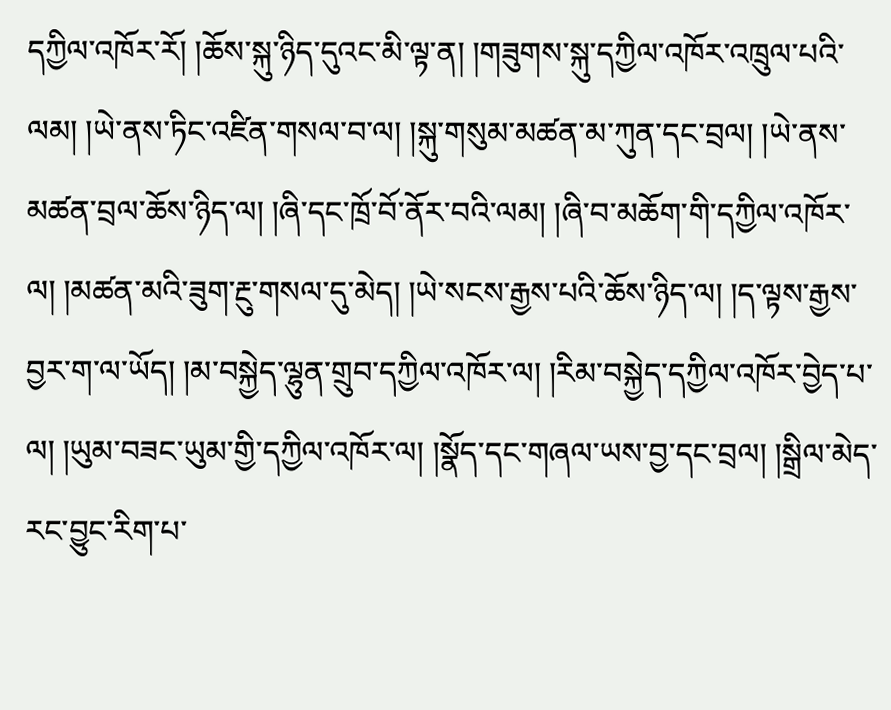དཀྱིལ་འཁོར་རོ། །ཆོས་སྐུ་ཉིད་དུའང་མི་ལྟ་ན། །གཟུགས་སྐུ་དཀྱིལ་འཁོར་འཁྲུལ་པའི་ལམ། །ཡེ་ནས་ཏིང་འཛིན་གསལ་བ་ལ། །སྐུ་གསུམ་མཚན་མ་ཀུན་དང་བྲལ། །ཡེ་ནས་མཚན་བྲལ་ཆོས་ཉིད་ལ། །ཞི་དང་ཁྲོ་བོ་ནོར་བའི་ལམ། །ཞི་བ་མཆོག་གི་དཀྱིལ་འཁོར་ལ། །མཚན་མའི་ཟུག་རྔུ་གསལ་དུ་མེད། །ཡེ་སངས་རྒྱས་པའི་ཆོས་ཉིད་ལ། །ད་ལྟས་རྒྱས་བྱར་ག་ལ་ཡོད། །མ་བསྐྱེད་ལྷུན་གྲུབ་དཀྱིལ་འཁོར་ལ། །རིམ་བསྐྱེད་དཀྱིལ་འཁོར་བྱེད་པ་ལ། །ཡུམ་བཟང་ཡུམ་གྱི་དཀྱིལ་འཁོར་ལ། །སྣོད་དང་གཞལ་ཡས་བྱ་དང་བྲལ། །སྒྲིལ་མེད་རང་བྱུང་རིག་པ་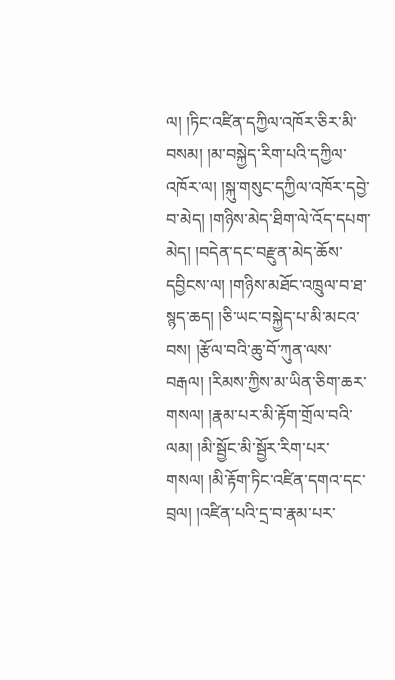ལ། །ཏིང་འཛིན་དཀྱིལ་འཁོར་ཅིར་མི་བསམ། །མ་བསྐྱེད་རིག་པའི་དཀྱིལ་འཁོར་ལ། །སྐུ་གསུང་དཀྱིལ་འཁོར་དབྱེ་བ་མེད། །གཉིས་མེད་ཐིག་ལེ་འོད་དཔག་མེད། །བདེན་དང་བརྫུན་མེད་ཆོས་དབྱིངས་ལ། །གཉིས་མཐོང་འཁྲུལ་བ་ཐ་སྙད་ཆད། །ཅི་ཡང་བསྐྱེད་པ་མི་མངའ་བས། །རྩོལ་བའི་ཆུ་བོ་ཀུན་ལས་བརྒལ། །རིམས་ཀྱིས་མ་ཡིན་ཅིག་ཆར་གསལ། །རྣམ་པར་མི་རྟོག་གྲོལ་བའི་ལམ། །མི་སྦྱོང་མི་སྦྱོར་རིག་པར་གསལ། །མི་རྟོག་ཏིང་འཛིན་དགའ་དང་བྲལ། །འཛིན་པའི་དྲ་བ་རྣམ་པར་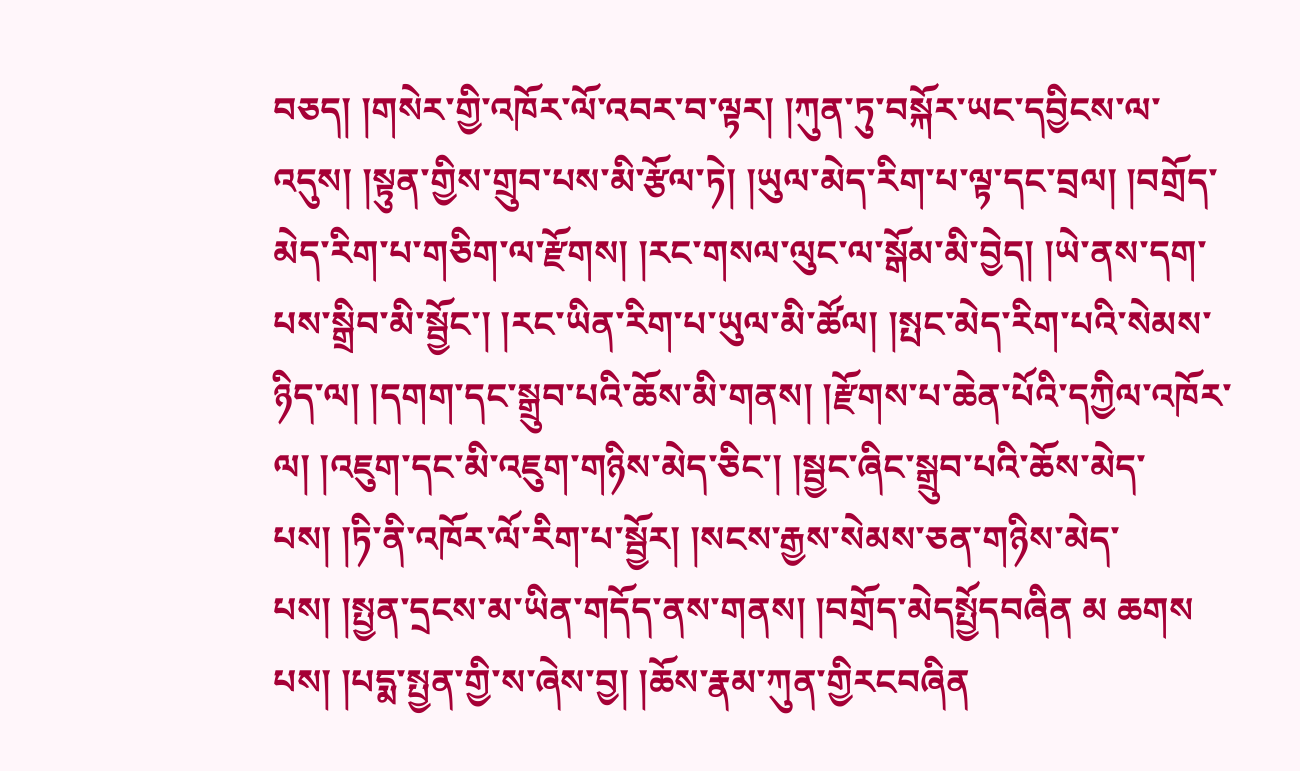བཅད། །གསེར་གྱི་འཁོར་ལོ་འབར་བ་ལྟར། །ཀུན་ཏུ་བསྐོར་ཡང་དབྱིངས་ལ་འདུས། །སྟུན་གྱིས་གྲུབ་པས་མི་རྩོལ་ཏེ། །ཡུལ་མེད་རིག་པ་ལྟ་དང་བྲལ། །བགྲོད་མེད་རིག་པ་གཅིག་ལ་རྫོགས། །རང་གསལ་ལུང་ལ་སྒོམ་མི་བྱེད། །ཡེ་ནས་དག་པས་སྒྲིབ་མི་སྦྱོང་། །རང་ཡིན་རིག་པ་ཡུལ་མི་ཚོལ། །སྤང་མེད་རིག་པའི་སེམས་ཉིད་ལ། །དགག་དང་སྒྲུབ་པའི་ཆོས་མི་གནས། །རྫོགས་པ་ཆེན་པོའི་དཀྱིལ་འཁོར་ལ། །འཇུག་དང་མི་འཇུག་གཉིས་མེད་ཅིང་། །སྦྱང་ཞིང་སྒྲུབ་པའི་ཆོས་མེད་པས། །ཏི་ནི་འཁོར་ལོ་རིག་པ་སྦྱོར། །སངས་རྒྱས་སེམས་ཅན་གཉིས་མེད་པས། །སྤྱན་དྲངས་མ་ཡིན་གདོད་ནས་གནས། །བགྲོད་མེདསྤྱོདབཞིན མ ཆགས པས། །པདྨ་སྤྱན་གྱི་ས་ཞེས་བྱ། །ཆོས་རྣམ་ཀུན་གྱིརངབཞིན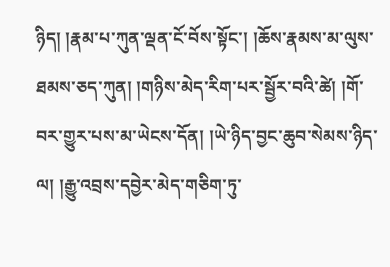ཉིད། །རྣམ་པ་ཀུན་ལྡན་ངོ་བོས་སྟོང་། །ཆོས་རྣམས་མ་ལུས་ཐམས་ཅད་ཀུན། །གཉིས་མེད་རིག་པར་སྦྱོར་བའི་ཚེ། །གོ་བར་གྱུར་པས་མ་ཡེངས་དོན། །ཡེ་ཉིད་བྱང་ཆུབ་སེམས་ཉིད་ལ། །རྒྱུ་འབྲས་དབྱེར་མེད་གཅིག་ཏུ་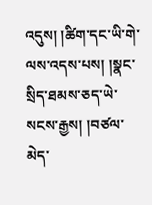འདུས། །ཚིག་དང་ཡི་གེ་ལས་འདས་པས། །སྣང་སྲིད་ཐམས་ཅད་ཡེ་སངས་རྒྱས། །བཙལ་མེད་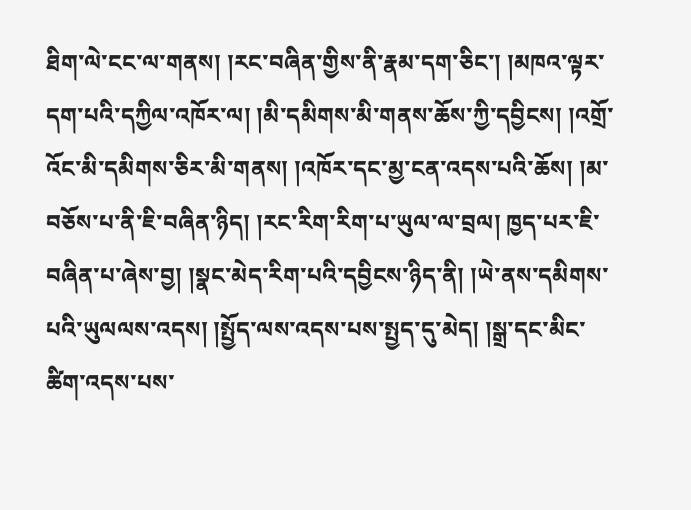ཐིག་ལེ་ངང་ལ་གནས། །རང་བཞིན་གྱིས་ནི་རྣམ་དག་ཅིང་། །མཁའ་ལྟར་དག་པའི་དཀྱིལ་འཁོར་ལ། །མི་དམིགས་མི་གནས་ཆོས་ཀྱི་དབྱིངས། །འགྲོ་འོང་མི་དམིགས་ཅིར་མི་གནས། །འཁོར་དང་མྱ་ངན་འདས་པའི་ཆོས། །མ་བཅོས་པ་ནི་ཇི་བཞིན་ཉིད། །རང་རིག་རིག་པ་ཡུལ་ལ་བྲལ། ཁྱད་པར་ཇི་བཞིན་པ་ཞེས་བྱ། །སྣང་མེད་རིག་པའི་དབྱིངས་ཉིད་ནི། །ཡེ་ནས་དམིགས་པའི་ཡུལལས་འདས། །སྤྱོད་ལས་འདས་པས་སྤྱད་དུ་མེད། །སྒྲ་དང་མིང་ཚིག་འདས་པས་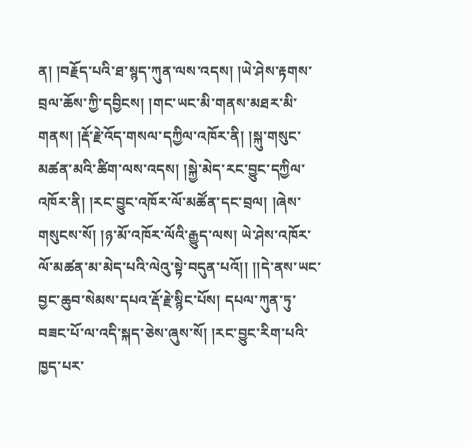ན། །བརྗོད་པའི་ཐ་སྙད་ཀུན་ལས་འདས། །ཡེ་ཤེས་རྟགས་བྲལ་ཆོས་ཀྱི་དབྱིངས། །གང་ཡང་མི་གནས་མཐར་མི་གནས། །རྡོ་རྗེ་འོད་གསལ་དཀྱིལ་འཁོར་ནི། །སྐུ་གསུང་མཚན་མའི་ཚིག་ལས་འདས། །སྐྱེ་མེད་རང་བྱུང་དཀྱིལ་འཁོར་ནི། །རང་བྱུང་འཁོར་ལོ་མཚོན་དང་བྲལ། །ཞེས་གསུངས་སོ། །ཉ་མོ་འཁོར་ལོའི་རྒྱུད་ལས། ཡེ་ཤེས་འཁོར་ལོ་མཚན་མ་མེད་པའི་ལེའུ་སྟེ་བདུན་པའོ།། །།དེ་ནས་ཡང་བྱང་ཆུབ་སེམས་དཔའ་རྡོ་རྗེ་སྙིང་པོས། དཔལ་ཀུན་ཏུ་བཟང་པོ་ལ་འདི་སྐད་ཅེས་ཞུས་སོ། །རང་བྱུང་རིག་པའི་ཁྱད་པར་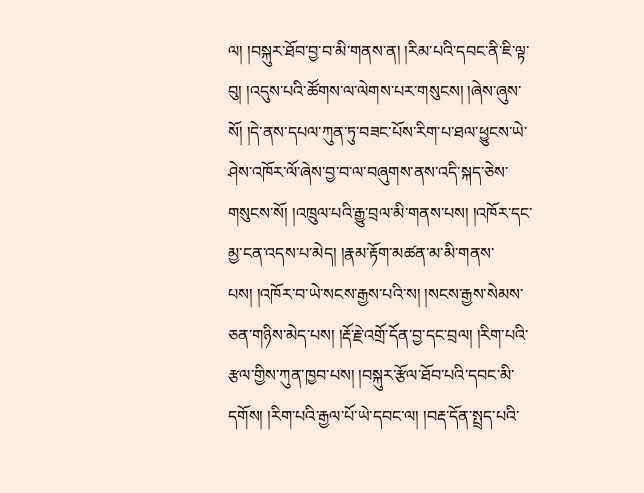ལ། །བསྐུར་ཐོབ་བྱ་བ་མི་གནས་ན། །རིམ་པའི་དབང་ནི་ཇི་ལྟ་བུ། །འདུས་པའི་ཚོགས་ལ་ལེགས་པར་གསུངས། །ཞེས་ཞུས་སོ། །དེ་ནས་དཔལ་ཀུན་ཏུ་བཟང་པོས་རིག་པ་ཐལ་ཕྱུངས་ཡེ་ཤེས་འཁོར་ལོ་ཞེས་བྱ་བ་ལ་བཞུགས་ནས་འདི་སྐད་ཅེས་གསུངས་སོ། །འཁྲུལ་པའི་རྒྱུ་བྲལ་མི་གནས་པས། །འཁོར་དང་མྱ་ངན་འདས་པ་མེད། །རྣམ་རྟོག་མཚན་མ་མི་གནས་པས། །འཁོར་བ་ཡེ་སངས་རྒྱས་པའི་ས། །སངས་རྒྱས་སེམས་ཅན་གཉིས་མེད་པས། །རྡོ་རྗེ་འགྲོ་དོན་བྱ་དང་བྲལ། །རིག་པའི་རྩལ་གྱིས་ཀུན་ཁྱབ་པས། །བསྐུར་རྩོལ་ཐོབ་པའི་དབང་མི་དགོས། །རིག་པའི་རྒྱལ་པོ་ཡེ་དབང་ལ། །བརྡ་དོན་སྤྲད་པའི་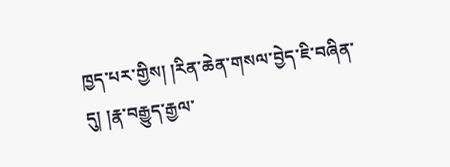ཁྱད་པར་གྱིས། །རིན་ཆེན་གསལ་བྱེད་ཇི་བཞིན་དུ། །རྣ་བརྒྱུད་རྒྱལ་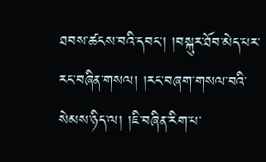ཐབས་ཚངས་བའི་དབང་། །བསྐུར་ཐོབ་མེད་པར་རང་བཞིན་གསལ། །རང་བཞག་གསལ་བའི་སེམས་ཉིད་ལ། །ཇི་བཞིན་རིག་པ་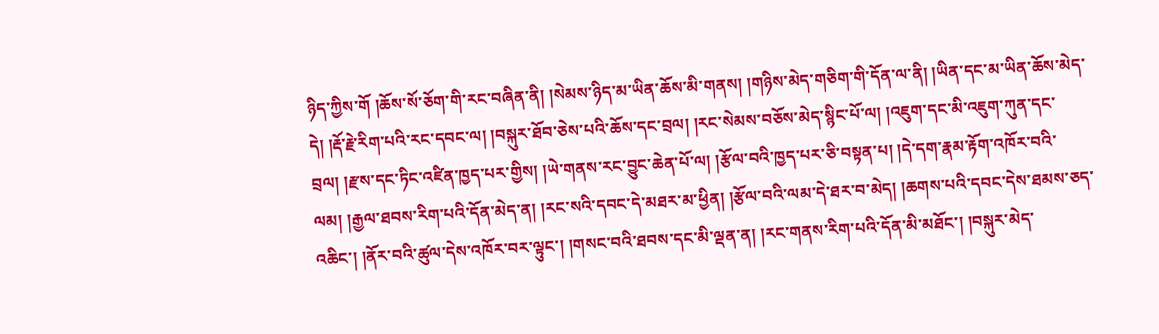ཉིད་ཀྱིས་གོ །ཆོས་སོ་ཅོག་གི་རང་བཞིན་ནི། །སེམས་ཉིད་མ་ཡིན་ཆོས་མི་གནས། །གཉིས་མེད་གཅིག་གི་དོན་ལ་ནི། །ཡིན་དང་མ་ཡིན་ཆོས་མེད་དེ། །རྡོ་རྗེ་རིག་པའི་རང་དབང་ལ། །བསྐུར་ཐོབ་ཅེས་པའི་ཆོས་དང་བྲལ། །རང་སེམས་བཅོས་མེད་སྙིང་པོ་ལ། །འཇུག་དང་མི་འཇུག་ཀུན་དང་བྲལ། །རྫས་དང་ཏིང་འཛིན་ཁྱད་པར་གྱིས། །ཡེ་གནས་རང་བྱུང་ཆེན་པོ་ལ། །རྩོལ་བའི་ཁྱད་པར་ཅི་བསྟན་པ། །དེ་དག་རྣམ་རྟོག་འཁོར་བའི་ལམ། །རྒྱལ་ཐབས་རིག་པའི་དོན་མེད་ན། །རང་སའི་དབང་དེ་མཐར་མ་ཕྱིན། །རྩོལ་བའི་ལམ་དེ་ཐར་བ་མེད། །ཆགས་པའི་དབང་དེས་ཐམས་ཅད་འཆིང་། །ནོར་བའི་ཚུལ་དེས་འཁོར་བར་ལྟུང་། །གསང་བའི་ཐབས་དང་མི་ལྡན་ན། །རང་གནས་རིག་པའི་དོན་མི་མཐོང་། །བསྐུར་མེད་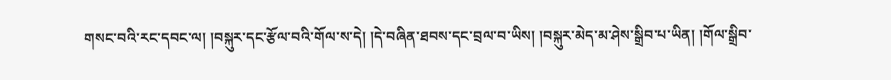གསང་བའི་རང་དབང་ལ། །བསྐུར་དང་རྩོལ་བའི་གོལ་ས་དེ། །དེ་བཞིན་ཐབས་དང་བྲལ་བ་ཡིས། །བསྐུར་མེད་མ་ཤེས་སྒྲིབ་པ་ཡིན། །གོལ་སྒྲིབ་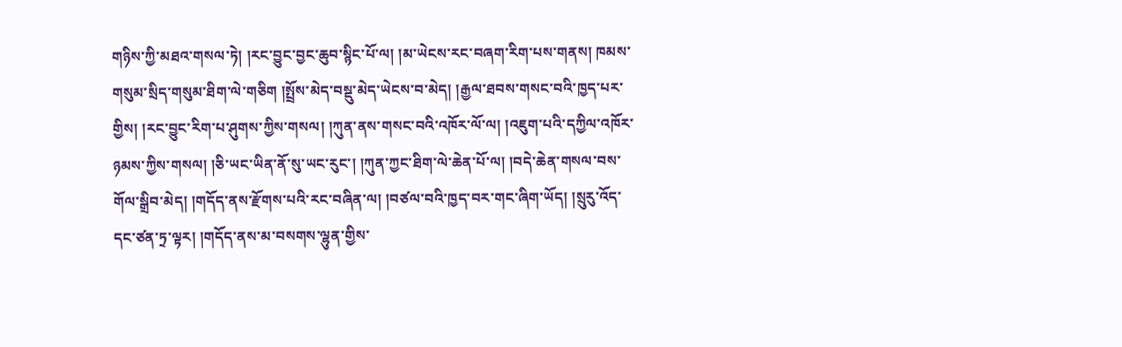གཉིས་ཀྱི་མཐའ་གསལ་ཏེ། །རང་བྱུང་བྱང་ཆུབ་སྙིང་པོ་ལ། །མ་ཡེངས་རང་བཞག་རིག་པས་གནས། ཁམས་གསུམ་སྲིད་གསུམ་ཐིག་ལེ་གཅིག །སྤྲོས་མེད་བསྡུ་མེད་ཡེངས་བ་མེད། །རྒྱལ་ཐབས་གསང་བའི་ཁྱད་པར་གྱིས། །རང་བྱུང་རིག་པ་ཤུགས་ཀྱིས་གསལ། །ཀུན་ནས་གསང་བའི་འཁོར་ལོ་ལ། །འཇུག་པའི་དཀྱིལ་འཁོར་ཉམས་ཀྱིས་གསལ། །ཅི་ཡང་ཡིན་ནོ་སུ་ཡང་རུང་། །ཀུན་ཀྱང་ཐིག་ལེ་ཆེན་པོ་ལ། །བདེ་ཆེན་གསལ་བས་གོལ་སྒྲིབ་མེད། །གདོད་ནས་རྫོགས་པའི་རང་བཞིན་ལ། །བཙལ་བའི་ཁྱད་བར་གང་ཞིག་ཡོད། །སྲུརུ་འོད་དང་ཙན་ཏྲ་ལྟར། །གདོད་ནས་མ་བསགས་ལྷུན་གྱིས་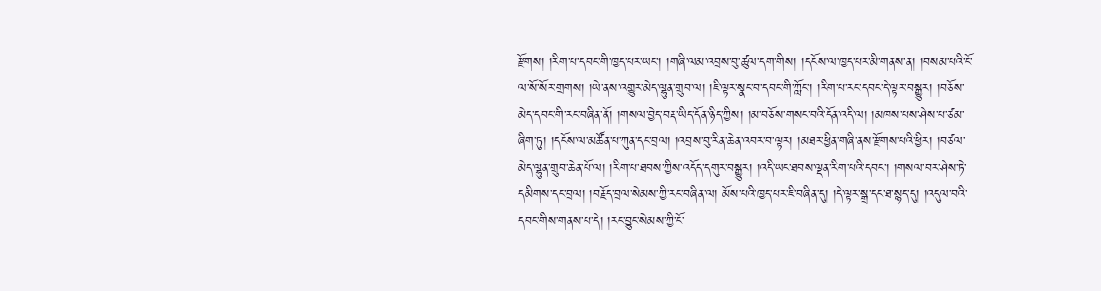རྫོགས། །རིག་པ་དབང་གི་ཁྱད་པར་ཡང་། །གཞི་ལམ་འབྲས་བུ་ཚུལ་དག་གིས། །དངོས་ལ་ཁྱད་པར་མི་གནས་ན། །བསམ་པའི་ངོ་ལ་སོ་སོར་གྲགས། །ཡེ་ནས་འགྱུར་མེད་ལྷུན་གྲུབ་ལ། །ཇི་ལྟར་སྣང་བ་དབང་གི་ཀློང་། །རིག་པ་རང་དབང་དེ་ལྟར་བསྒྱུར། །བཅོས་མེད་དབང་གི་རང་བཞིན་ནོ། །གསལ་བྱེད་བརྡ་ཡིད་དོན་ཉིད་ཀྱིས། །མ་བཅོས་གསང་བའི་དོན་འདི་ལ། །མཁས་པས་ཤེས་པ་ཙམ་ཞིག་ཏུ། །དངོས་ལ་མཚོན་པ་ཀུན་དང་བྲལ། །འབྲས་བུ་རིན་ཆེན་འབར་བ་ལྟར། །མཐར་ཕྱིན་གཞི་ནས་རྫོགས་པའི་ཕྱིར། །བཙལ་མེད་ལྷུན་གྲུབ་ཆེན་པོ་ལ། །རིག་པ་ཐབས་ཀྱིས་འདོད་དགུར་བསྒྱུར། །འདི་ཡང་ཐབས་ལྡན་རིག་པའི་དབང་། །གསལ་བར་ཤེས་ཏེ་དམིགས་དང་བྲལ། །བརྗོད་བྲལ་སེམས་ཀྱི་རང་བཞིན་ལ། མོས་པའི་ཁྱད་པར་ཇི་བཞིན་དུ། །དེ་ལྟར་སྒྲ་དང་ཐ་སྙད་དུ། །འདུལ་བའི་དབང་གིས་གནས་པ་དེ། །རང་བྱུང་སེམས་ཀྱི་ངོ་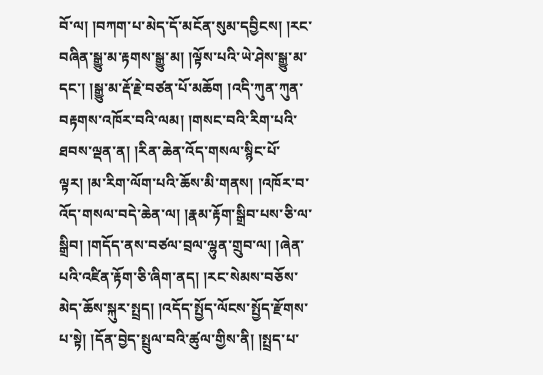བོ་ལ། །བཀག་པ་མེད་དོ་མངོན་སུམ་དབྱིངས། །རང་བཞིན་སྒྱུ་མ་རྟགས་སྒྱུ་མ། །ལྟོས་པའི་ཡེ་ཤེས་སྒྱུ་མ་དང་། །སྒྱུ་མ་རྡོ་རྗེ་བཙན་པོ་མཆོག །འདི་ཀུན་ཀུན་བརྟགས་འཁོར་བའི་ལམ། །གསང་བའི་རིག་པའི་ཐབས་ལྡན་ན། །རིན་ཆེན་འོད་གསལ་སྙིང་པོ་ལྟར། །མ་རིག་ལོག་པའི་ཆོས་མི་གནས། །འཁོར་བ་འོད་གསལ་བདེ་ཆེན་ལ། །རྣམ་རྟོག་སྒྲིབ་པས་ཅི་ལ་སྒྲིབ། །གདོད་ནས་བཙལ་བྲལ་ལྷུན་གྲུབ་ལ། །ཞེན་པའི་འཛིན་རྟོག་ཅི་ཞིག་ནད། །རང་སེམས་བཅོས་མེད་ཆོས་སྐུར་སྤྲད། །འདོད་སྤྱོད་ལོངས་སྤྱོད་རྫོགས་པ་སྟེ། །དོན་བྱེད་སྤྲུལ་བའི་ཚུལ་གྱིས་ནི། །སྤྲད་པ་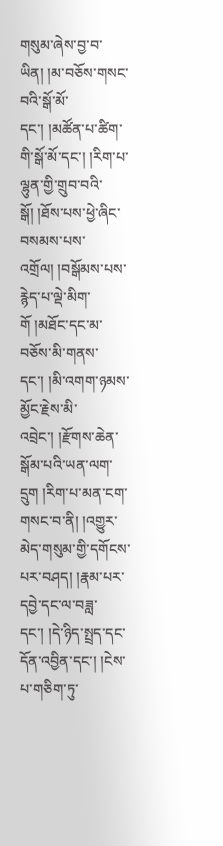གསུམ་ཞེས་བྱ་བ་ཡིན། །མ་བཅོས་གསང་བའི་སྒོ་མོ་དང་། །མཚོན་པ་ཚིག་གི་སྒོ་མོ་དང་། །རིག་པ་ལྷུན་གྱི་གྲུབ་བའི་སྒོ། །ཐོས་པས་ཕྱེ་ཞིང་བསམས་པས་འགྲོལ། །བསྒོམས་པས་རྙེད་པ་ལྡེ་མིག་གོ །མཐོང་དང་མ་བཅོས་མི་གནས་དང་། །མི་འགག་ཉམས་མྱོང་རྗེས་མི་འབྲེང་། །རྫོགས་ཆེན་སྒོམ་པའི་ཡན་ལག་དྲུག །རིག་པ་མན་ངག་གསང་བ་ནི། །འགྱུར་མེད་གསུམ་གྱི་དགོངས་པར་བཤད། །རྣམ་པར་དབྱེ་དང་ལ་བཟླ་དང་། །དེ་ཉིད་སྤྲད་དང་དོན་འབྱིན་དང་། །ངེས་པ་གཅིག་ཏུ་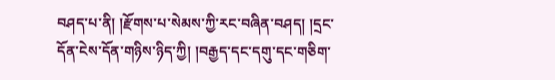བཤད་པ་ནི། །རྫོགས་པ་སེམས་ཀྱི་རང་བཞིན་བཤད། །དྲང་དོན་ངེས་དོན་གཉིས་ཉིད་ཀྱི། །བརྒྱད་དང་དགུ་དང་གཅིག་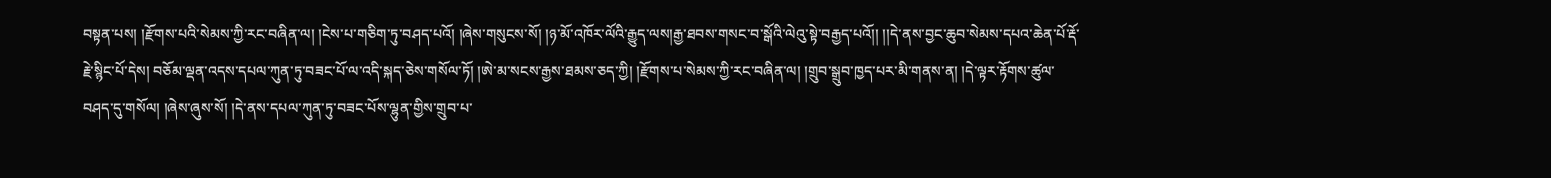བསྟན་པས། །རྫོགས་པའི་སེམས་ཀྱི་རང་བཞིན་ལ། །ངེས་པ་གཅིག་ཏུ་བཤད་པའོ། །ཞེས་གསུངས་སོ། །ཉ་མོ་འཁོར་ལོའི་རྒྱུད་ལས།རྒྱ་ཐབས་གསང་བ་སྒོའི་ལེའུ་སྟེ་བརྒྱད་པའོ།། །།དེ་ནས་བྱང་ཆུབ་སེམས་དཔའ་ཆེན་པོ་རྡོ་རྗེ་སྙིང་པོ་དེས། བཅོམ་ལྡན་འདས་དཔལ་ཀུན་ཏུ་བཟང་པོ་ལ་འདི་སྐད་ཅེས་གསོལ་ཏོ། །ཨེ་མ་སངས་རྒྱས་ཐམས་ཅད་ཀྱི། །རྫོགས་པ་སེམས་ཀྱི་རང་བཞིན་ལ། །གྲུབ་སྒྲུབ་ཁྱད་པར་མི་གནས་ན། །དེ་ལྟར་རྟོགས་ཚུལ་བཤད་དུ་གསོལ། །ཞེས་ཞུས་སོ། །དེ་ནས་དཔལ་ཀུན་ཏུ་བཟང་པོས་ལྷུན་གྱིས་གྲུབ་པ་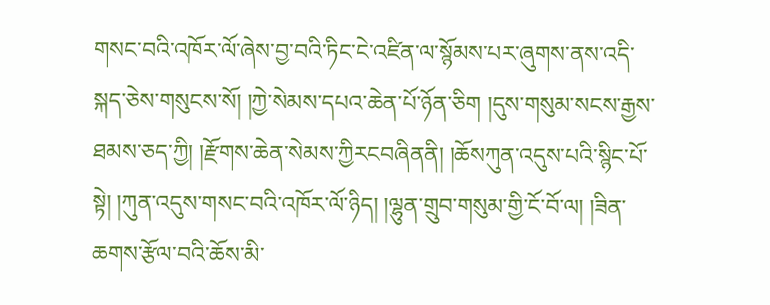གསང་བའི་འཁོར་ལོ་ཞེས་བྱ་བའི་ཏིང་ངེ་འཛིན་ལ་སྙོམས་པར་ཞུགས་ནས་འདི་སྐད་ཅེས་གསུངས་སོ། །ཀྱེ་སེམས་དཔའ་ཆེན་པོ་ཉོན་ཅིག །དུས་གསུམ་སངས་རྒྱས་ཐམས་ཅད་ཀྱི། །རྫོགས་ཆེན་སེམས་ཀྱིརངབཞིནནི། །ཆོསཀུན་འདུས་པའི་སྙིང་པོ་སྟེ། །ཀུན་འདུས་གསང་བའི་འཁོར་ལོ་ཉིད། །ལྷུན་གྲུབ་གསུམ་གྱི་ངོ་བོ་ལ། །ཟིན་ཆགས་རྩོལ་བའི་ཆོས་མི་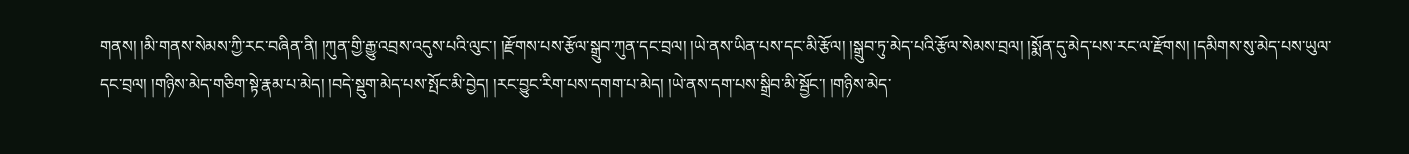གནས། །མི་གནས་སེམས་ཀྱི་རང་བཞིན་ནི། །ཀུན་གྱི་རྒྱུ་འབྲས་འདུས་པའི་ལུང་། །རྫོགས་པས་རྩོལ་སྒྲུབ་ཀུན་དང་བྲལ། །ཡེ་ནས་ཡིན་པས་དང་མི་རྩོལ། །སྒྲུབ་ཏུ་མེད་པའི་རྩོལ་སེམས་བྲལ། །སྨོན་དུ་མེད་པས་རང་ལ་རྫོགས། །དམིགས་སུ་མེད་པས་ཡུལ་དང་བྲལ། །གཉིས་མེད་གཅིག་སྟེ་རྣམ་པ་མེད། །བདེ་སྡུག་མེད་པས་སྤོང་མི་བྱེད། །རང་བྱུང་རིག་པས་དགག་པ་མེད། །ཡེ་ནས་དག་པས་སྒྲིབ་མི་སྦྱོང་། །གཉིས་མེད་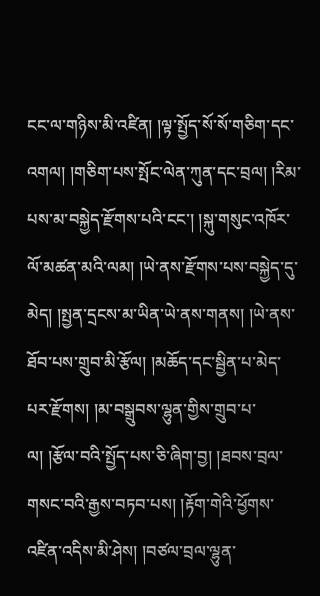ངང་ལ་གཉིས་མི་འཛིན། །ལྟ་སྤྱོད་སོ་སོ་གཅིག་དང་འགལ། །གཅིག་པས་སྤོང་ལེན་ཀུན་དང་བྲལ། །རིམ་པས་མ་བསྐྱེད་རྫོགས་པའི་ངང་། །སྐུ་གསུང་འཁོར་ལོ་མཚན་མའི་ལམ། །ཡེ་ནས་རྫོགས་པས་བསྐྱེད་དུ་མེད། །སྤྱན་དྲངས་མ་ཡིན་ཡེ་ནས་གནས། །ཡེ་ནས་ཐོབ་པས་གྲུབ་མི་རྩོལ། །མཆོད་དང་སྦྱིན་པ་མེད་པར་རྫོགས། །མ་བསྒྲུབས་ལྷུན་གྱིས་གྲུབ་པ་ལ། །རྩོལ་བའི་སྤྱོད་པས་ཅི་ཞིག་བྱ། །ཐབས་བྲལ་གསང་བའི་རྒྱས་བཏབ་པས། །རྟོག་གེའི་ཕྱོགས་འཛིན་འདིས་མི་ཤེས། །བཙལ་བྲལ་ལྷུན་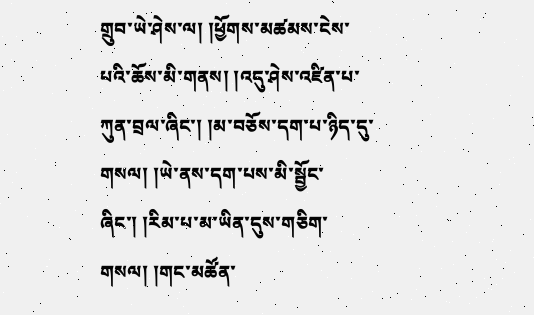གྲུབ་ཡེ་ཤེས་ལ། །ཕྱོགས་མཚམས་ངེས་པའི་ཆོས་མི་གནས། །འདུ་ཤེས་འཛིན་པ་ཀུན་བྲལ་ཞིང་། །མ་བཅོས་དག་པ་ཉིད་དུ་གསལ། །ཡེ་ནས་དག་པས་མི་སྦྱོང་ཞིང་། །རིམ་པ་མ་ཡིན་དུས་གཅིག་གསལ། །གང་མཚོན་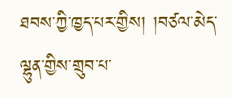ཐབས་ཀྱི་ཁྱད་པར་གྱིས། །བཙལ་མེད་ལྷུན་གྱིས་གྲུབ་པ་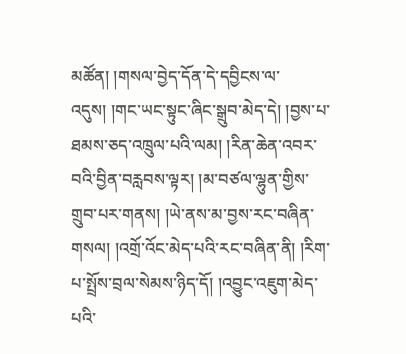མཚོན། །གསལ་བྱེད་དོན་དེ་དབྱིངས་ལ་འདུས། །གང་ཡང་སྟུང་ཞིང་སྒྲུབ་མེད་དེ། །བྱས་པ་ཐམས་ཅད་འཁྲུལ་པའི་ལམ། །རིན་ཆེན་འབར་བའི་བྱིན་བརླབས་ལྟར། །མ་བཙལ་ལྷུན་གྱིས་གྲུབ་པར་གནས། །ཡེ་ནས་མ་བྱས་རང་བཞིན་གསལ། །འགྲོ་འོང་མེད་པའི་རང་བཞིན་ནི། །རིག་པ་སྤྲོས་བྲལ་སེམས་ཉིད་དོ། །འབྱུང་འཇུག་མེད་པའི་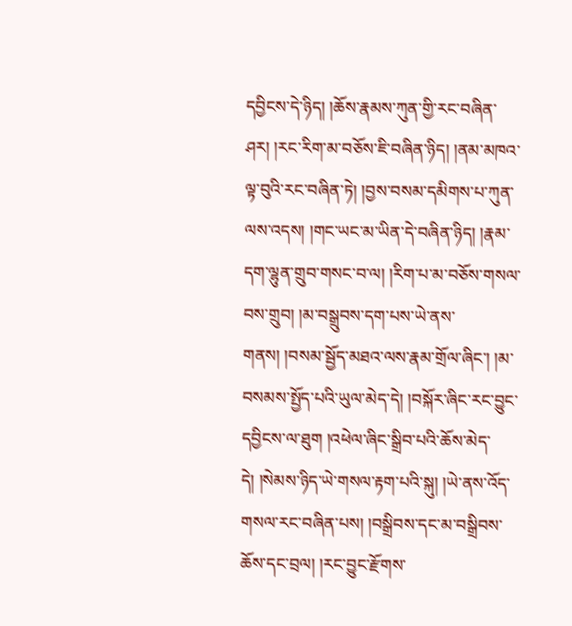དབྱིངས་དེ་ཉིད། །ཆོས་རྣམས་ཀུན་གྱི་རང་བཞིན་ཤར། །རང་རིག་མ་བཅོས་ཇི་བཞིན་ཉིད། །ནམ་མཁའ་ལྟ་བུའི་རང་བཞིན་ཏེ། །བྱས་བསམ་དམིགས་པ་ཀུན་ལས་འདས། །གང་ཡང་མ་ཡིན་དེ་བཞིན་ཉིད། །རྣམ་དག་ལྷུན་གྲུབ་གསང་བ་ལ། །རིག་པ་མ་བཅོས་གསལ་བས་གྲུབ། །མ་བསྒྲུབས་དག་པས་ཡེ་ནས་གནས། །བསམ་སྦྱོད་མཐའ་ལས་རྣམ་གྲོལ་ཞིང་། །མ་བསམས་སྤྱོད་པའི་ཡུལ་མེད་དེ། །བསྐོར་ཞིང་རང་བྱུང་དབྱིངས་ལ་ཐུག །འཕེལ་ཞིང་སྒྲིབ་པའི་ཆོས་མེད་དེ། །སེམས་ཉིད་ཡེ་གསལ་རྟག་པའི་སྐུ། །ཡེ་ནས་འོད་གསལ་རང་བཞིན་པས། །བསྒྲིབས་དང་མ་བསྒྲིབས་ཆོས་དང་བྲལ། །རང་བྱུང་རྫོགས་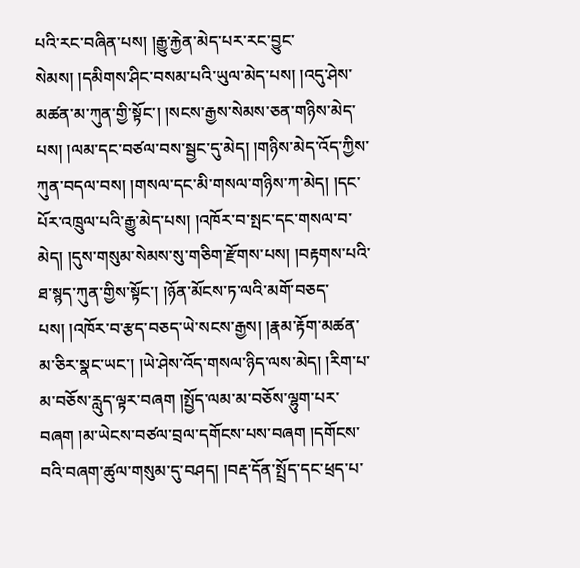པའི་རང་བཞིན་པས། །རྒྱུ་རྐྱེན་མེད་པར་རང་བྱུང་སེམས། །དམིགས་ཤིང་བསམ་པའི་ཡུལ་མེད་པས། །འདུ་ཤེས་མཚན་མ་ཀུན་གྱི་སྟོང་། །སངས་རྒྱས་སེམས་ཅན་གཉིས་མེད་པས། །ལམ་དང་བཙལ་བས་སྦྱང་དུ་མེད། །གཉིས་མེད་འོད་ཀྱིས་ཀུན་བདལ་བས། །གསལ་དང་མི་གསལ་གཉིས་ཀ་མེད། །དང་པོར་འཁྲུལ་པའི་རྒྱུ་མེད་པས། །འཁོར་བ་སྤང་དང་གསལ་བ་མེད། །དུས་གསུམ་སེམས་སུ་གཅིག་རྫོགས་པས། །བརྟགས་པའི་ཐ་སྙད་ཀུན་གྱིས་སྟོང་། །ཉོན་མོངས་ཏ་ལའི་མགོ་བཅད་པས། །འཁོར་བ་རྩད་བཅད་ཡེ་སངས་རྒྱས། །རྣམ་རྟོག་མཚན་མ་ཅིར་སྣང་ཡང་། །ཡེ་ཤེས་འོད་གསལ་ཉིད་ལས་མེད། །རིག་པ་མ་བཅོས་རླུད་ལྟར་བཞག །སྤྱོད་ལམ་མ་བཅོས་ལྷུག་པར་བཞག །མ་ཡེངས་བཙལ་བྲལ་དགོངས་པས་བཞག །དགོངས་བའི་བཞག་ཚུལ་གསུམ་དུ་བཤད། །བརྡ་དོན་སྤྲོད་དང་ཕྲད་པ་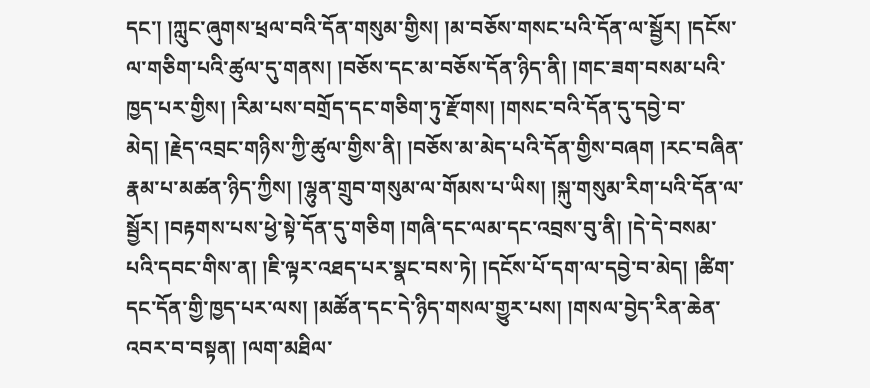དང་། །ཀླུང་ཞུགས་ཕྲལ་བའི་དོན་གསུམ་གྱིས། །མ་བཅོས་གསང་པའི་དོན་ལ་སྦྱོར། །དངོས་ལ་གཅིག་པའི་ཚུལ་དུ་གནས། །བཅོས་དང་མ་བཅོས་དོན་ཉིད་ནི། །གང་ཟག་བསམ་པའི་ཁྱད་པར་གྱིས། །རིམ་པས་བགྲོད་དང་གཅིག་ཏུ་རྫོགས། །གསང་བའི་དོན་དུ་དབྱེ་བ་མེད། །རྗེད་འབྲང་གཉིས་ཀྱི་ཚུལ་གྱིས་ནི། །བཅོས་མ་མེད་པའི་དོན་གྱིས་བཞག །རང་བཞིན་རྣམ་པ་མཚན་ཉིད་ཀྱིས། །ལྷུན་གྲུབ་གསུམ་ལ་གོམས་པ་ཡིས། །སྐུ་གསུམ་རིག་པའི་དོན་ལ་སྦྱོར། །བརྟགས་པས་ཕྱེ་སྟེ་དོན་དུ་གཅིག །གཞི་དང་ལམ་དང་འབྲས་བུ་ནི། །དེ་དེ་བསམ་པའི་དབང་གིས་ན། །ཇི་ལྟར་འཐད་པར་སྣང་བས་ཏེ། །དངོས་པོ་དག་ལ་དབྱེ་བ་མེད། །ཚིག་དང་དོན་གྱི་ཁྱད་པར་ལས། །མཚོན་དང་དེ་ཉིད་གསལ་གྱུར་པས། །གསལ་བྱེད་རིན་ཆེན་འབར་བ་བསྟན། །ལག་མཐིལ་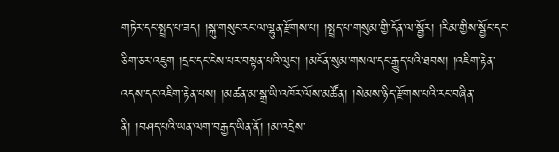གཏེར་དང་སྤྲད་པ་ཟད། །སྐུ་གསུང་རང་ལ་ལྷུན་རྫོགས་པ། །སྤྲད་པ་གསུམ་གྱི་དོན་ལ་སྦྱོར། །རིམ་གྱིས་སྦྱོང་དང་ཅིག་ཅར་འཇུག །དྲང་དང་ངེས་པར་བསྟན་པའི་ལུང་། །མངོན་སུམ་གསལ་དང་རྒྱུད་པའི་ཐབས། །འཇིག་རྟེན་འདས་དང་འཇིག་རྟེན་པས། །མཚན་མ་སྒྲ་ཡི་འཁོར་ལོས་མཚོན། །སེམས་ཉིད་རྫོགས་པའི་རང་བཞིན་ནི། །བཤད་པའི་ཡན་ལག་བརྒྱད་ཡིན་ནོ། །མ་འདྲེས་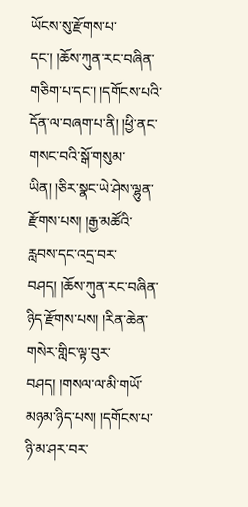ཡོངས་སུ་རྫོགས་པ་དང་། །ཆོས་ཀུན་རང་བཞིན་གཅིག་པ་དང་། །དགོངས་པའི་དོན་ལ་བཞག་པ་ནི། །ཕྱི་ནང་གསང་བའི་སྒོ་གསུམ་ཡིན། །ཅིར་སྣང་ཡེ་ཤེས་ལྷུན་རྫོགས་པས། །རྒྱ་མཚོའི་རླབས་དང་འདྲ་བར་བཤད། །ཆོས་ཀུན་རང་བཞིན་ཉིད་རྫོགས་པས། །རིན་ཆེན་གསེར་གླིང་ལྟ་བུར་བཤད། །གསལ་ལ་མི་གཡོ་མཉམ་ཉིད་པས། །དགོངས་པ་ཉི་མ་ཤར་བར་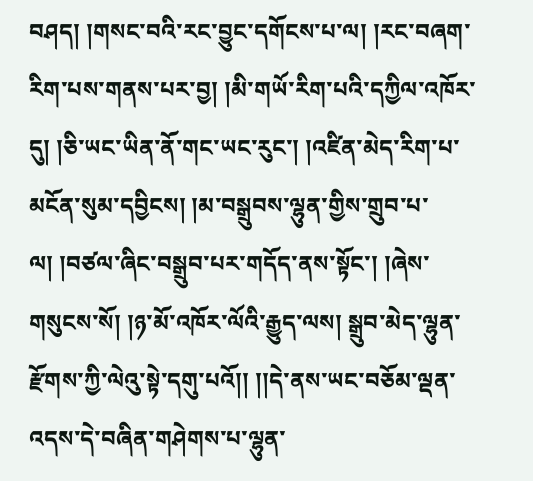བཤད། །གསང་བའི་རང་བྱུང་དགོངས་པ་ལ། །རང་བཞག་རིག་པས་གནས་པར་བྱ། །མི་གཡོ་རིག་པའི་དཀྱིལ་འཁོར་དུ། །ཅི་ཡང་ཡིན་ནོ་གང་ཡང་རུང་། །འཛིན་མེད་རིག་པ་མངོན་སུམ་དབྱིངས། །མ་བསྒྲུབས་ལྷུན་གྱིས་གྲུབ་པ་ལ། །བཙལ་ཞིང་བསྒྲུབ་པར་གདོད་ནས་སྟོང་། །ཞེས་གསུངས་སོ། །ཉ་མོ་འཁོར་ལོའི་རྒྱུད་ལས། སྒྲུབ་མེད་ལྷུན་རྫོགས་ཀྱི་ལེའུ་སྟེ་དགུ་པའོ།། །།དེ་ནས་ཡང་བཅོམ་ལྡན་འདས་དེ་བཞིན་གཤེགས་པ་ལྷུན་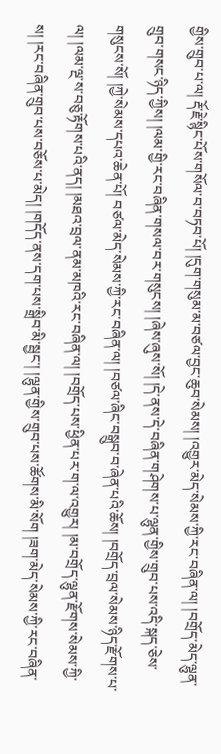གྱིས་གྲུབ་པ་ལ། རྡོ་རྗེ་སྙིང་པོས་གསོལ་བ་བཏབ་པོ། །དུག་གསུམ་མ་བཙལ་བྱང་ཆུབ་སེམས། །འགྱུར་མེད་སེམས་ཀྱི་རང་བཞིན་ལ། །བགྲོད་མེད་ལྷུན་གྲུབ་གསང་ཉིད་ཀྱིས། །ལམ་གྱི་རང་བཞིན་གསལ་བར་གསུངས། །ཞེས་ཞུས་སོ། །དེ་ནས་དེ་བཞིན་གཤེགས་པ་ལྷུན་གྱིས་གྲུབ་པས་འདི་སྐད་ཅེས་གསུངས་སོ། །ཀྱེ་སེམས་དཔའ་ཆེན་པོ། བཙལ་མེད་སེམས་ཀྱི་རང་བཞིན་ལ། །བཙལ་ཞིང་བསྒྲུབ་བ་ཞེན་པའི་ཆོས། །བགྲོད་བྲལ་སེམས་ཉིད་རྫོགས་པ་ལ། །ལམ་ལྔ་ས་བཅུ་རྟོགས་པའི་ནད། །མཐའ་བྲལ་ནམ་མཁའི་རང་བཞིན་ལ། །བགྲོད་པས་ཕྱིན་པར་ག་ལ་འགྱུར། །མ་བགྲོད་ལྷུན་རྫོགས་སེམས་ཀྱི་ས། །རང་བཞིན་གྲུབ་པས་བཅོས་པ་མེད། །གདོད་ནས་དག་པས་སྒྲིབ་མི་སྦྱང་། །ལྷུན་གྱིས་གྲུབ་པས་ཚོགས་མི་སོག །ཟག་མེད་སེམས་ཀྱི་རང་བཞིན་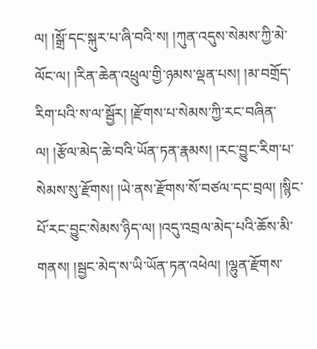ལ། །སྒྲོ་དང་སྐུར་པ་ཞི་བའི་ས། །ཀུན་འདུས་སེམས་ཀྱི་མེ་ལོང་ལ། །རིན་ཆེན་འཕྲུལ་གྱི་ཉམས་ལྡན་པས། །མ་བགྲོད་རིག་པའི་ས་ལ་སྦྱོར། །རྫོགས་པ་སེམས་ཀྱི་རང་བཞིན་ལ། །རྩོལ་མེད་ཆེ་བའི་ཡོན་ཏན་རྣམས། །རང་བྱུང་རིག་པ་སེམས་སུ་རྫོགས། །ཡེ་ནས་རྫོགས་སོ་བཙལ་དང་བྲལ། །སྙིང་པོ་རང་བྱུང་སེམས་ཉིད་ལ། །འདུ་འབྲལ་མེད་པའི་ཆོས་མི་གནས། །སྦྱང་མེད་ས་ཡི་ཡོན་ཏན་འཕེལ། །ལྷུན་རྫོགས་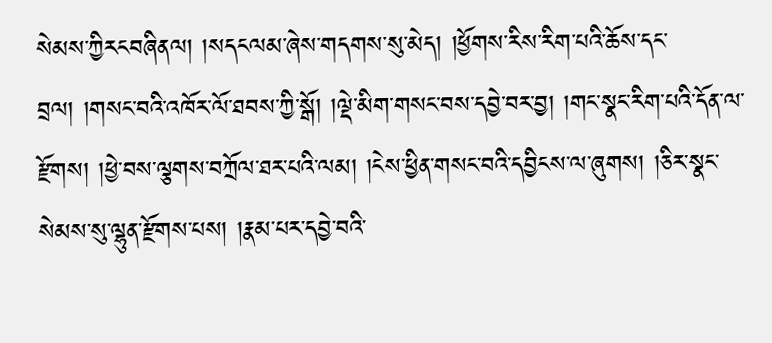སེམས་ཀྱིརངབཞིནལ། །སདངལམ་ཞེས་གདགས་སུ་མེད། །ཕྱོགས་རིས་རིག་པའི་ཆོས་དང་བྲལ། །གསང་བའི་འཁོར་ལོ་ཐབས་ཀྱི་སྒོ། །ལྡེ་མིག་གསང་བས་དབྱེ་བར་བྱ། །གང་སྣང་རིག་པའི་དོན་ལ་རྫོགས། །ཕྱེ་བས་ལྕགས་བཀྲོལ་ཐར་པའི་ལམ། །ངེས་ཕྱིན་གསང་བའི་དབྱིངས་ལ་ཞུགས། །ཅིར་སྣང་སེམས་སུ་ལྷུན་རྫོགས་པས། །རྣམ་པར་དབྱེ་བའི་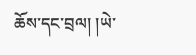ཆོས་དང་བྲལ། །ཡེ་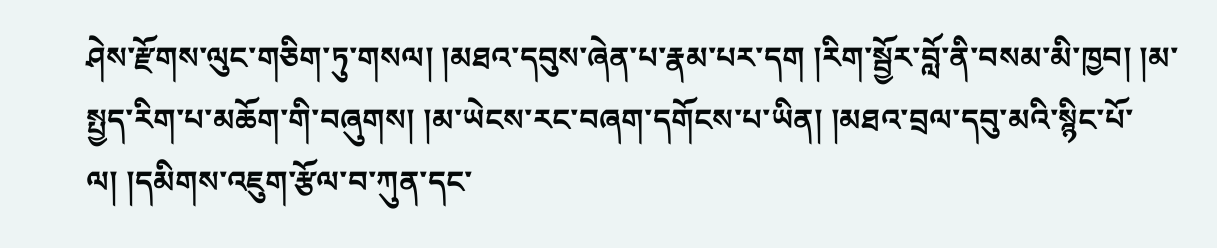ཤེས་རྫོགས་ལུང་གཅིག་ཏུ་གསལ། །མཐའ་དབུས་ཞེན་པ་རྣམ་པར་དག །རིག་སྦྱོར་བློ་ནི་བསམ་མི་ཁྱབ། །མ་སྤྱད་རིག་པ་མཆོག་གི་བཞུགས། །མ་ཡེངས་རང་བཞག་དགོངས་པ་ཡིན། །མཐའ་བྲལ་དབུ་མའི་སྙིང་པོ་ལ། །དམིགས་འཇུག་རྩོལ་བ་ཀུན་དང་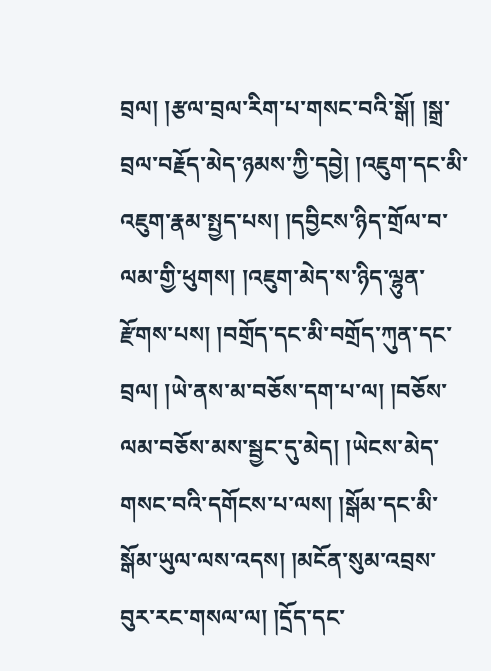བྲལ། །རྩལ་བྲལ་རིག་པ་གསང་བའི་སྒོ། །སྒྲ་བྲལ་བརྗོད་མེད་ཉམས་ཀྱི་དབྱེ། །འཇུག་དང་མི་འཇུག་རྣམ་སྤྱད་པས། །དབྱིངས་ཉིད་གྲོལ་བ་ལམ་གྱི་ཕུགས། །འཇུག་མེད་ས་ཉིད་ལྷུན་རྫོགས་པས། །བགྲོད་དང་མི་བགྲོད་ཀུན་དང་བྲལ། །ཡེ་ནས་མ་བཅོས་དག་པ་ལ། །བཅོས་ལམ་བཅོས་མས་སྦྱང་དུ་མེད། །ཡེངས་མེད་གསང་བའི་དགོངས་པ་ལས། །སྒོམ་དང་མི་སྒོམ་ཡུལ་ལས་འདས། །མངོན་སུམ་འབྲས་བུར་རང་གསལ་ལ། །དྲོད་དང་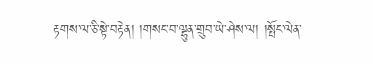རྟགས་ལ་ཅི་སྟེ་བརྟེན། །གསང་བ་ལྷུན་གྲུབ་ཡེ་ཤེས་ལ། །སྤོང་ལེན་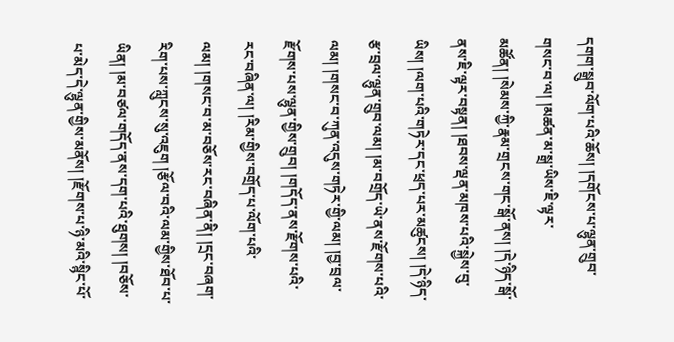དགག་སྒྲུབ་ལོག་པའི་ཆོས། །དགོངས་པ་ལྷུན་གྲུབ་གསང་བ་ལ། །མཚན་མ་སྒྲ་ཡིས་ཇི་ལྟར་མཚོན། །སེམས་ཀྱི་རྣམ་གྲངས་གང་སྒོ་ནས། །དེ་ཉིད་སྒོ་ནས་ཇི་ལྟར་བསྟན། །ཐབས་ལྡན་མཁས་པའི་སྐྱེས་བུ་ཡིས། །ལག་པའི་གཏེར་དང་ཕྲད་པར་མཚུངས། །དེ་ཉིད་རྩ་བྲལ་ལྷུན་གྲུབ་ལམ། །མ་བགྲོད་ཡེ་ནས་རྫོགས་པའི་ལམ། །གསང་བ་ཀུན་འདུས་གཏེར་གྱི་ལམ། །བྱ་བྲལ་རྫོགས་པས་ལྷུན་གྱིས་གྲུབ། །གདོད་ནས་རྫོགས་པའི་རང་བཞིན་ལ། །རིམ་གྱིས་བགྲོད་པ་ལོག་པའི་ལམ། །གསང་བ་མ་བཅོས་རང་བཞིན་ནི། །དྲང་བཞག་རིག་པས་ཀླུངས་སུ་འཇུག །རྩོལ་བའི་ལམ་གྱིས་ཐོབ་པ་ཡིན། །མ་བཙལ་གདོད་ནས་དག་པའི་ཐུགས། །བཅོས་པ་མེད་དེ་ལྷུན་གྱིས་མནོས། །རྫོགས་པ་ཉི་མའི་སྙིང་པོ་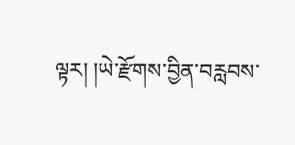ལྟར། །ཡེ་རྫོགས་བྱིན་བརླབས་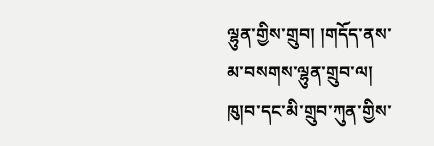ལྷུན་གྱིས་གྲུབ། །གདོད་ནས་མ་བསགས་ལྷུན་གྲུབ་ལ། ཁུ།བ་དང་མི་གྲུབ་ཀུན་གྱིས་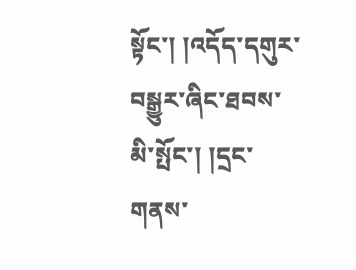སྟོང་། །འདོད་དགུར་བསྒྱུར་ཞིང་ཐབས་མི་སྤོང་། །དྲང་གནས་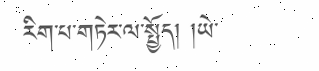རིག་པ་གཏེར་ལ་སྤྱོད། །ཡེ་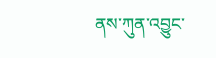ནས་ཀུན་འབྱུང་